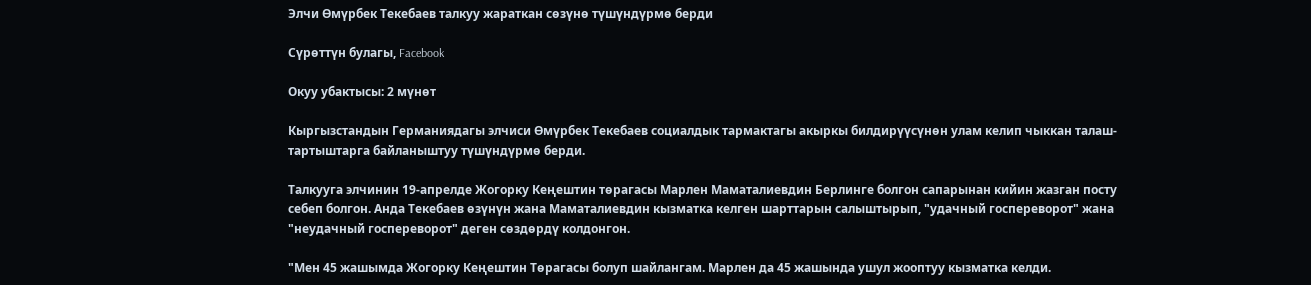Элчи Өмүрбек Текебаев талкуу жараткан сөзүнө түшүндүрмө берди

Сүрөттүн булагы, Facebook

Окуу убактысы: 2 мүнөт

Кыргызстандын Германиядагы элчиси Өмүрбек Текебаев социалдык тармактагы акыркы билдирүүсүнөн улам келип чыккан талаш-тартыштарга байланыштуу түшүндүрмө берди.

Талкууга элчинин 19-апрелде Жогорку Кеңештин төрагасы Марлен Маматалиевдин Берлинге болгон сапарынан кийин жазган посту себеп болгон. Анда Текебаев өзүнүн жана Маматалиевдин кызматка келген шарттарын салыштырып, "удачный госпереворот" жана "неудачный госпереворот" деген сөздөрдү колдонгон.

"Мен 45 жашымда Жогорку Кеңештин Төрагасы болуп шайлангам. Марлен да 45 жашында ушул жооптуу кызматка келди.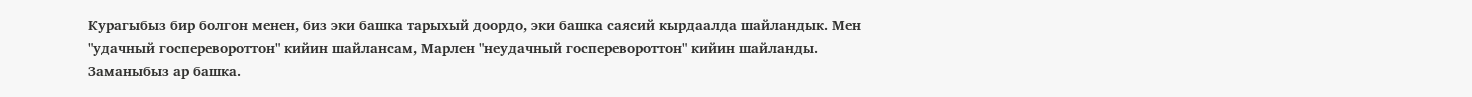Курагыбыз бир болгон менен, биз эки башка тарыхый доордо, эки башка саясий кырдаалда шайландык. Мен "удачный госперевороттон" кийин шайлансам, Марлен "неудачный госперевороттон" кийин шайланды. Заманыбыз ар башка.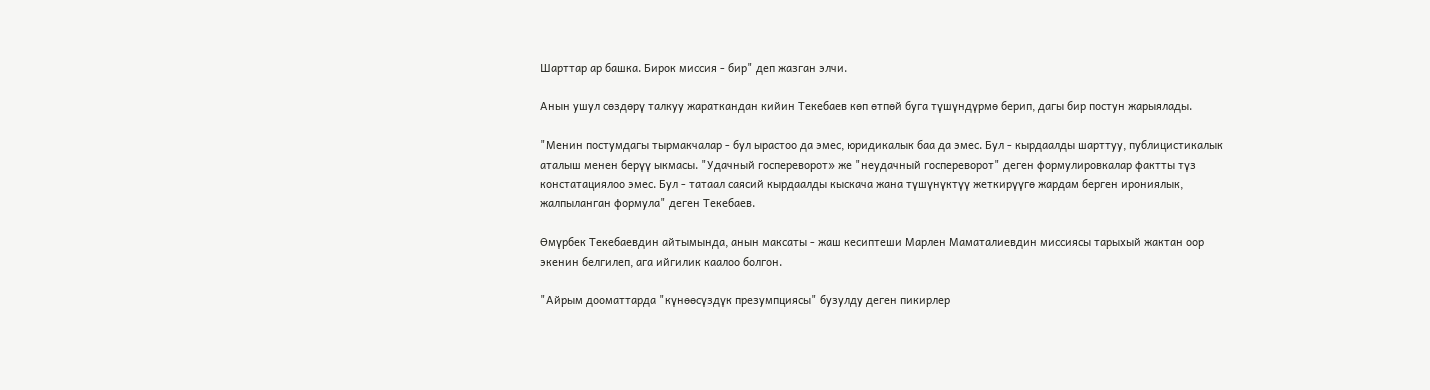Шарттар ар башка. Бирок миссия - бир" деп жазган элчи.

Анын ушул сөздөрү талкуу жараткандан кийин Текебаев көп өтпөй буга түшүндүрмө берип, дагы бир постун жарыялады.

"Менин постумдагы тырмакчалар - бул ырастоо да эмес, юридикалык баа да эмес. Бул - кырдаалды шарттуу, публицистикалык аталыш менен берүү ыкмасы. "Удачный госпереворот» же "неудачный госпереворот" деген формулировкалар фактты түз констатациялоо эмес. Бул - татаал саясий кырдаалды кыскача жана түшүнүктүү жеткирүүгө жардам берген ирониялык, жалпыланган формула" деген Текебаев.

Өмүрбек Текебаевдин айтымында, анын максаты - жаш кесиптеши Марлен Маматалиевдин миссиясы тарыхый жактан оор экенин белгилеп, ага ийгилик каалоо болгон.

"Айрым дооматтарда "күнөөсүздүк презумпциясы" бузулду деген пикирлер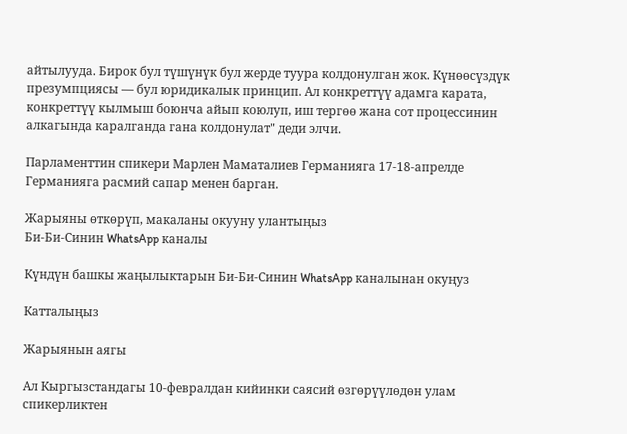айтылууда. Бирок бул түшүнүк бул жерде туура колдонулган жок. Күнөөсүздүк презумпциясы — бул юридикалык принцип. Ал конкреттүү адамга карата, конкреттүү кылмыш боюнча айып коюлуп, иш тергөө жана сот процессинин алкагында каралганда гана колдонулат" деди элчи.

Парламенттин спикери Марлен Маматалиев Германияга 17-18-апрелде Германияга расмий сапар менен барган.

Жарыяны өткөрүп, макаланы окууну улантыңыз
Би-Би-Синин WhatsApp каналы

Күндүн башкы жаңылыктарын Би-Би-Синин WhatsApp каналынан окуңуз

Катталыңыз

Жарыянын аягы

Ал Кыргызстандагы 10-февралдан кийинки саясий өзгөрүүлөдөн улам спикерликтен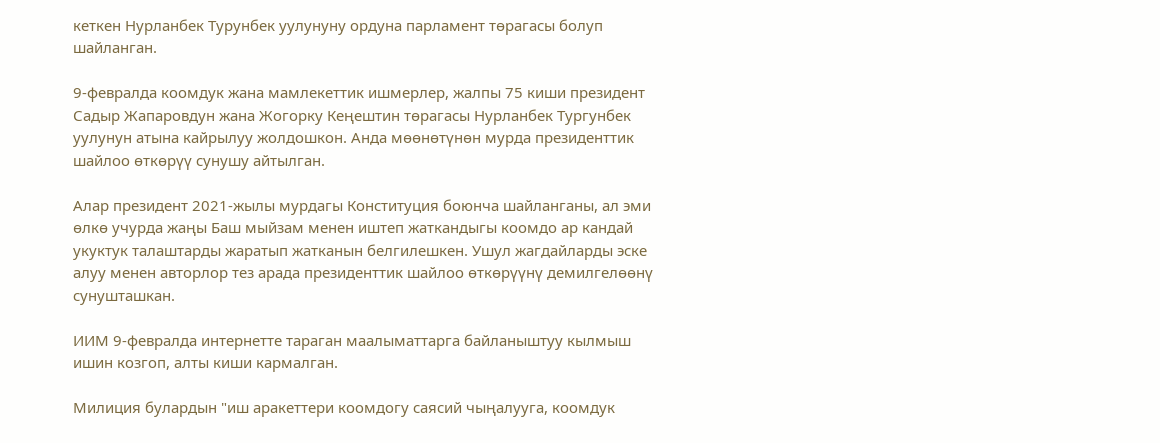кеткен Нурланбек Турунбек уулунуну ордуна парламент төрагасы болуп шайланган.

9-февралда коомдук жана мамлекеттик ишмерлер, жалпы 75 киши президент Садыр Жапаровдун жана Жогорку Кеңештин төрагасы Нурланбек Тургунбек уулунун атына кайрылуу жолдошкон. Анда мөөнөтүнөн мурда президенттик шайлоо өткөрүү сунушу айтылган.

Алар президент 2021-жылы мурдагы Конституция боюнча шайланганы, ал эми өлкө учурда жаңы Баш мыйзам менен иштеп жаткандыгы коомдо ар кандай укуктук талаштарды жаратып жатканын белгилешкен. Ушул жагдайларды эске алуу менен авторлор тез арада президенттик шайлоо өткөрүүнү демилгелөөнү сунушташкан.

ИИМ 9-февралда интернетте тараган маалыматтарга байланыштуу кылмыш ишин козгоп, алты киши кармалган.

Милиция булардын "иш аракеттери коомдогу саясий чыңалууга, коомдук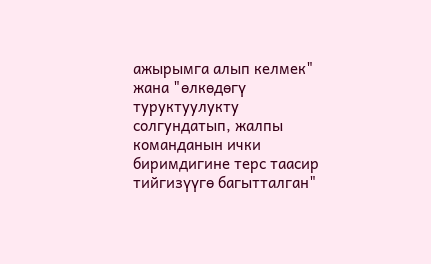ажырымга алып келмек" жана "өлкөдөгү туруктуулукту солгундатып, жалпы команданын ички биримдигине терс таасир тийгизүүгө багытталган"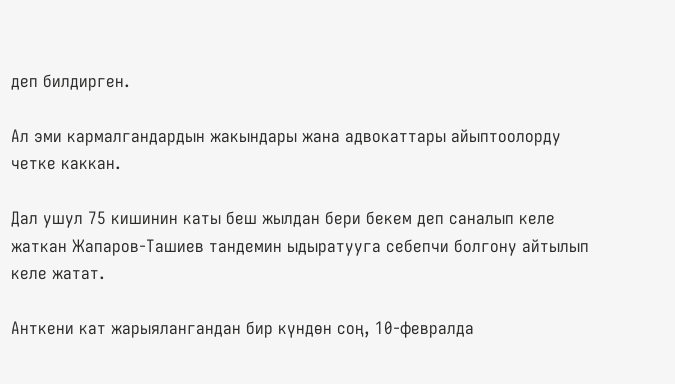деп билдирген.

Ал эми кармалгандардын жакындары жана адвокаттары айыптоолорду четке каккан.

Дал ушул 75 кишинин каты беш жылдан бери бекем деп саналып келе жаткан Жапаров-Ташиев тандемин ыдыратууга себепчи болгону айтылып келе жатат.

Анткени кат жарыялангандан бир күндөн соң, 10-февралда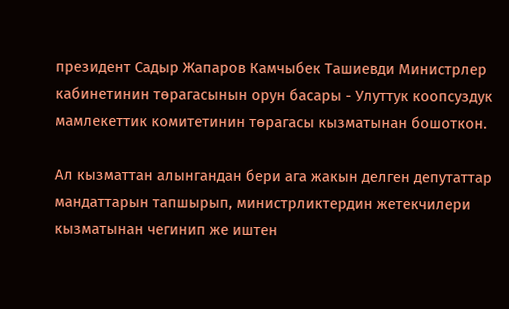президент Садыр Жапаров Камчыбек Ташиевди Министрлер кабинетинин төрагасынын орун басары - Улуттук коопсуздук мамлекеттик комитетинин төрагасы кызматынан бошоткон.

Ал кызматтан алынгандан бери ага жакын делген депутаттар мандаттарын тапшырып, министрликтердин жетекчилери кызматынан чегинип же иштен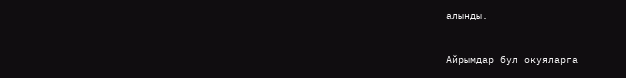алынды.

Айрымдар бул окуяларга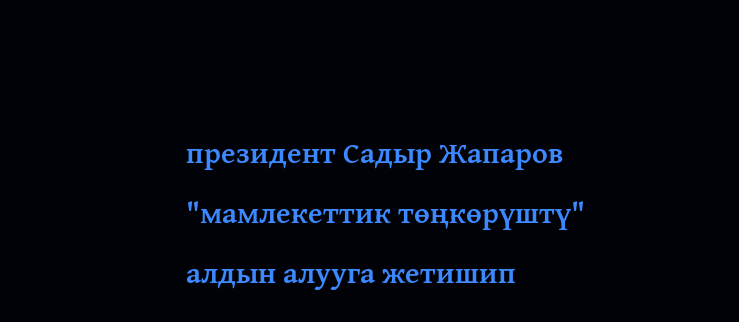президент Садыр Жапаров "мамлекеттик төңкөрүштү" алдын алууга жетишип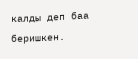калды деп баа беришкен.